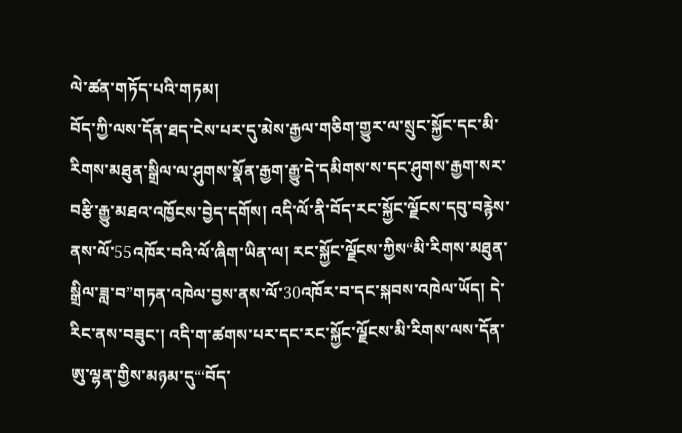ལེ་ཚན་གཏོད་པའི་གཏམ།
བོད་ཀྱི་ལས་དོན་ཐད་ངེས་པར་དུ་མེས་རྒྱལ་གཅིག་གྱུར་ལ་སྲུང་སྐྱོང་དང་མི་རིགས་མཐུན་སྒྲིལ་ལ་ཤུགས་སྣོན་རྒྱག་རྒྱུ་དེ་དམིགས་ས་དང་ཤུགས་རྒྱག་སར་བརྩི་རྒྱུ་མཐའ་འཁྱོངས་བྱེད་དགོས། འདི་ལོ་ནི་བོད་རང་སྐྱོང་ལྗོངས་དབུ་བརྙེས་ནས་ལོ་55འཁོར་བའི་ལོ་ཞིག་ཡིན་ལ། རང་སྐྱོང་ལྗོངས་ཀྱིས“མི་རིགས་མཐུན་སྒྲིལ་ཟླ་བ”གཏན་འཁེལ་བྱས་ནས་ལོ་30འཁོར་བ་དང་སྐབས་འཁེལ་ཡོད། དེ་རིང་ནས་བཟུང་། འདི་ག་ཚགས་པར་དང་རང་སྐྱོང་ལྗོངས་མི་རིགས་ལས་དོན་ཨུ་ལྷན་གྱིས་མཉམ་དུ“‘བོད་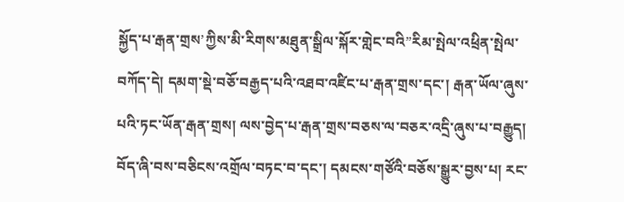སྐྱོད་པ་རྒན་གྲས’ཀྱིས་མི་རིགས་མཐུན་སྒྲིལ་སྐོར་གླེང་བའི”རིམ་སྤེལ་འཕྲིན་སྤེལ་བཀོད་དེ། དམག་སྡེ་བཅོ་བརྒྱད་པའི་འཐབ་འཛིང་པ་རྒན་གྲས་དང་། རྒན་ཡོལ་ཞུས་པའི་ཏང་ཡོན་རྒན་གྲས། ལས་བྱེད་པ་རྒན་གྲས་བཅས་ལ་བཅར་འདྲི་ཞུས་པ་བརྒྱུད། བོད་ཞི་བས་བཅིངས་འགྲོལ་བཏང་བ་དང་། དམངས་གཙོའི་བཅོས་སྒྱུར་བྱས་པ། རང་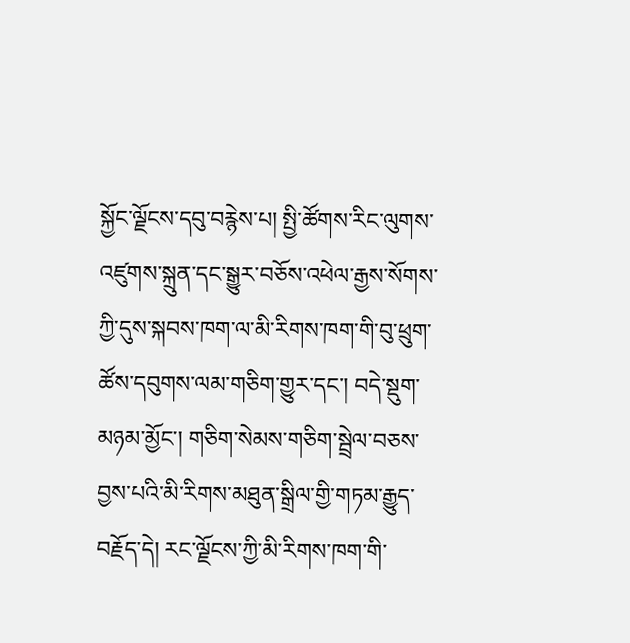སྐྱོང་ལྗོངས་དབུ་བརྙེས་པ། སྤྱི་ཚོགས་རིང་ལུགས་འཛུགས་སྐྲུན་དང་སྒྱུར་བཅོས་འཕེལ་རྒྱས་སོགས་ཀྱི་དུས་སྐབས་ཁག་ལ་མི་རིགས་ཁག་གི་བུ་ཕྲུག་ཚོས་དབུགས་ལམ་གཅིག་གྱུར་དང་། བདེ་སྡུག་མཉམ་མྱོང་། གཅིག་སེམས་གཅིག་སྦྲེལ་བཅས་བྱས་པའི་མི་རིགས་མཐུན་སྒྲིལ་གྱི་གཏམ་རྒྱུད་བརྗོད་དེ། རང་ལྗོངས་ཀྱི་མི་རིགས་ཁག་གི་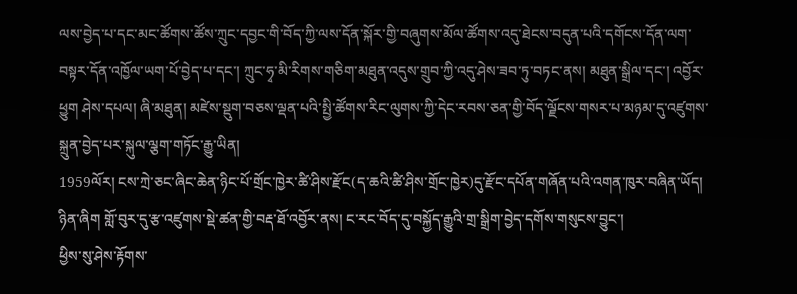ལས་བྱེད་པ་དང་མང་ཚོགས་ཚོས་ཀྲུང་དབྱང་གི་བོད་ཀྱི་ལས་དོན་སྐོར་གྱི་བཞུགས་མོལ་ཚོགས་འདུ་ཐེངས་བདུན་པའི་དགོངས་དོན་ལག་བསྟར་དོན་འཁྱོལ་ཡག་པོ་བྱེད་པ་དང་། ཀྲུང་ཧྭ་མི་རིགས་གཅིག་མཐུན་འདུས་གྲུབ་ཀྱི་འདུ་ཤེས་ཟབ་ཏུ་བཏང་ནས། མཐུན་སྒྲིལ་དང་། འབྱོར་ཕྱུག ཤེས་དཔལ། ཞི་མཐུན། མཛེས་སྡུག་བཅས་ལྡན་པའི་སྤྱི་ཚོགས་རིང་ལུགས་ཀྱི་དེང་རབས་ཅན་གྱི་བོད་ལྗོངས་གསར་པ་མཉམ་དུ་འཛུགས་སྐྲུན་བྱེད་པར་སྐུལ་ལྕག་གཏོང་རྒྱུ་ཡིན།
1959ལོར། ངས་ཀྲེ་ཅང་ཞིང་ཆེན་ཉིང་པོ་གྲོང་ཁྱེར་ཚི་ཤིས་རྫོང(ད་ཆའི་ཚི་ཤིས་གྲོང་ཁྱེར)དུ་རྫོང་དཔོན་གཞོན་པའི་འགན་ཁུར་བཞིན་ཡོད། ཉིན་ཞིག གློ་བུར་དུ་རྩ་འཛུགས་སྡེ་ཚན་གྱི་བརྡ་ཐོ་འབྱོར་ནས། ང་རང་བོད་དུ་བསྐྱོད་རྒྱུའི་གྲ་སྒྲིག་བྱེད་དགོས་གསུངས་བྱུང་།
ཕྱིས་སུ་ཤེས་རྟོགས་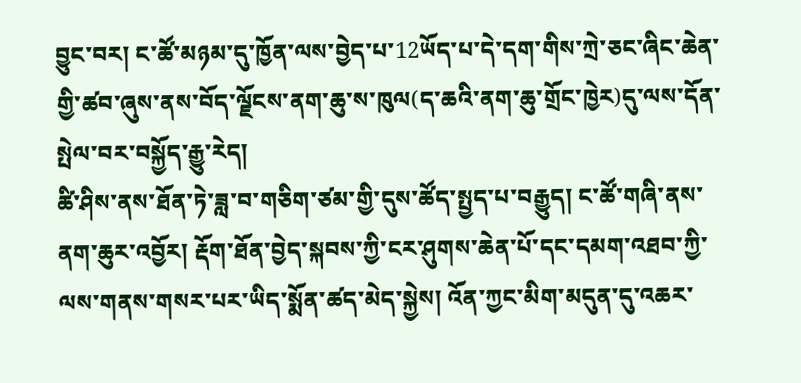བྱུང་བར། ང་ཚོ་མཉམ་དུ་ཁྱོན་ལས་བྱེད་པ་12ཡོད་པ་དེ་དག་གིས་ཀྲེ་ཅང་ཞིང་ཆེན་གྱི་ཚབ་ཞུས་ནས་བོད་ལྗོངས་ནག་ཆུ་ས་ཁུལ(ད་ཆའི་ནག་ཆུ་གྲོང་ཁྱེར)དུ་ལས་དོན་སྤེལ་བར་བསྐྱོད་རྒྱུ་རེད།
ཚི་ཤིས་ནས་ཐོན་ཏེ་ཟླ་བ་གཅིག་ཙམ་གྱི་དུས་ཚོད་སྤྱད་པ་བརྒྱུད། ང་ཚོ་གཞི་ནས་ནག་ཆུར་འབྱོར། རྡོག་ཐོན་བྱེད་སྐབས་ཀྱི་ངར་ཤུགས་ཆེན་པོ་དང་དམག་འཐབ་ཀྱི་ལས་གནས་གསར་པར་ཡིད་སྨོན་ཚད་མེད་སྐྱེས། འོན་ཀྱང་མིག་མདུན་དུ་འཆར་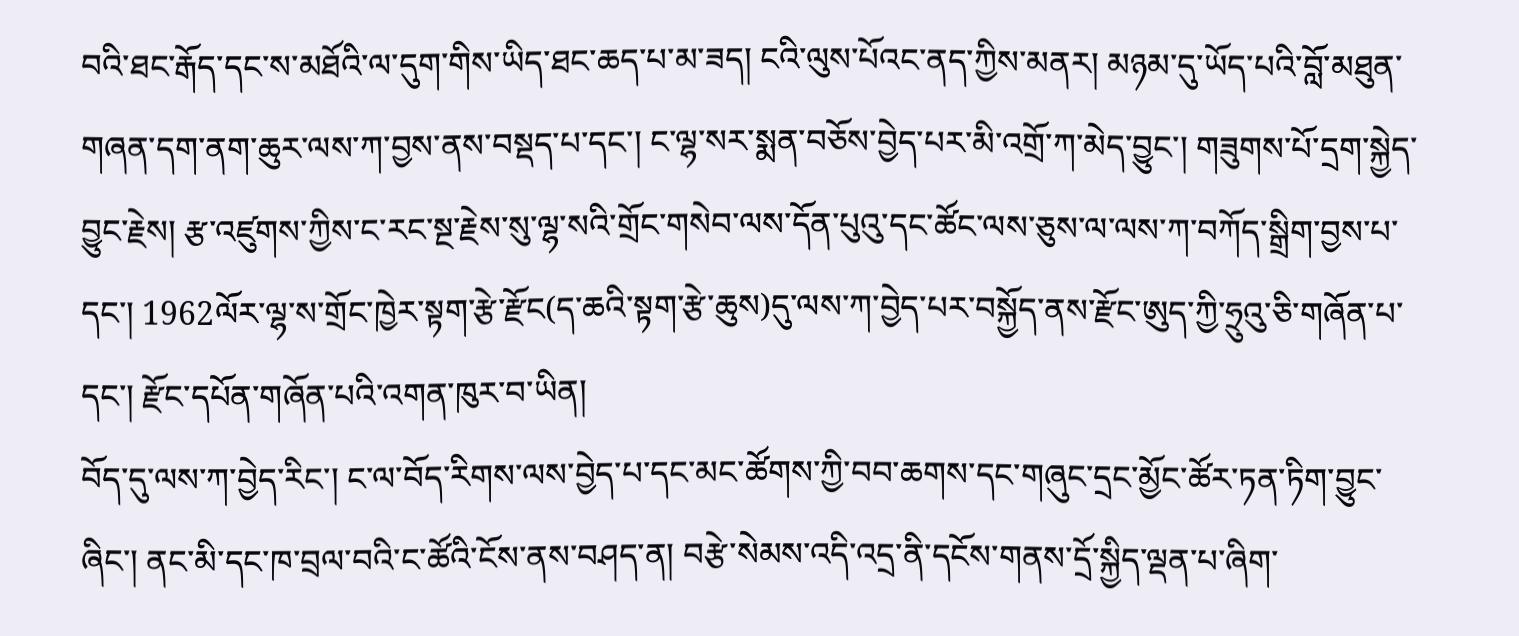བའི་ཐང་རྒོད་དང་ས་མཐོའི་ལ་དུག་གིས་ཡིད་ཐང་ཆད་པ་མ་ཟད། ངའི་ལུས་པོའང་ནད་ཀྱིས་མནར། མཉམ་དུ་ཡོད་པའི་བློ་མཐུན་གཞན་དག་ནག་ཆུར་ལས་ཀ་བྱས་ནས་བསྡད་པ་དང་། ང་ལྷ་སར་སྨན་བཅོས་བྱེད་པར་མི་འགྲོ་ཀ་མེད་བྱུང་། གཟུགས་པོ་དྲག་སྐྱེད་བྱུང་རྗེས། རྩ་འཛུགས་ཀྱིས་ང་རང་སྔ་རྗེས་སུ་ལྷ་སའི་གྲོང་གསེབ་ལས་དོན་པུའུ་དང་ཚོང་ལས་ཅུས་ལ་ལས་ཀ་བཀོད་སྒྲིག་བྱས་པ་དང་། 1962ལོར་ལྷ་ས་གྲོང་ཁྱེར་སྟག་རྩེ་རྫོང(ད་ཆའི་སྟག་རྩེ་ཆུས)དུ་ལས་ཀ་བྱེད་པར་བསྐྱོད་ནས་རྫོང་ཨུད་ཀྱི་ཧྲུའུ་ཅི་གཞོན་པ་དང་། རྫོང་དཔོན་གཞོན་པའི་འགན་ཁུར་བ་ཡིན།
བོད་དུ་ལས་ཀ་བྱེད་རིང་། ང་ལ་བོད་རིགས་ལས་བྱེད་པ་དང་མང་ཚོགས་ཀྱི་བབ་ཆགས་དང་གཞུང་དྲང་མྱོང་ཚོར་ཏན་ཏིག་བྱུང་ཞིང་། ནང་མི་དང་ཁ་བྲལ་བའི་ང་ཚོའི་ངོས་ནས་བཤད་ན། བརྩེ་སེམས་འདི་འདྲ་ནི་དངོས་གནས་དྲོ་སྐྱིད་ལྡན་པ་ཞིག་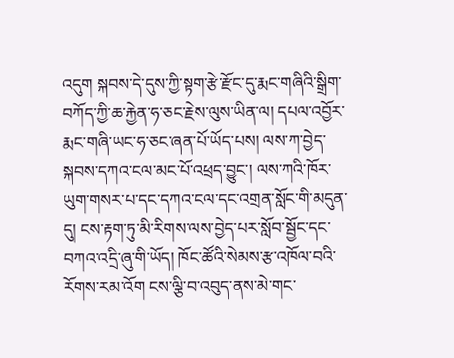འདུག སྐབས་དེ་དུས་ཀྱི་སྟག་རྩེ་རྫོང་དུ་རྨང་གཞིའི་སྒྲིག་བཀོད་ཀྱི་ཆ་རྐྱེན་ཧ་ཅང་རྗེས་ལུས་ཡིན་ལ། དཔལ་འབྱོར་རྨང་གཞི་ཡང་ཧ་ཅང་ཞན་པོ་ཡོད་པས། ལས་ཀ་བྱེད་སྐབས་དཀའ་ངལ་མང་པོ་འཕྲད་བྱུང་། ལས་ཀའི་ཁོར་ཡུག་གསར་པ་དང་དཀའ་ངལ་དང་འགྲན་སློང་གི་མདུན་དུ། ངས་རྟག་ཏུ་མི་རིགས་ལས་བྱེད་པར་སློབ་སྦྱོང་དང་བཀའ་འདྲི་ཞུ་གི་ཡོད། ཁོང་ཚོའི་སེམས་རྩ་འཁོལ་བའི་རོགས་རམ་འོག ངས་ལྕི་བ་འབུད་ནས་མེ་གང་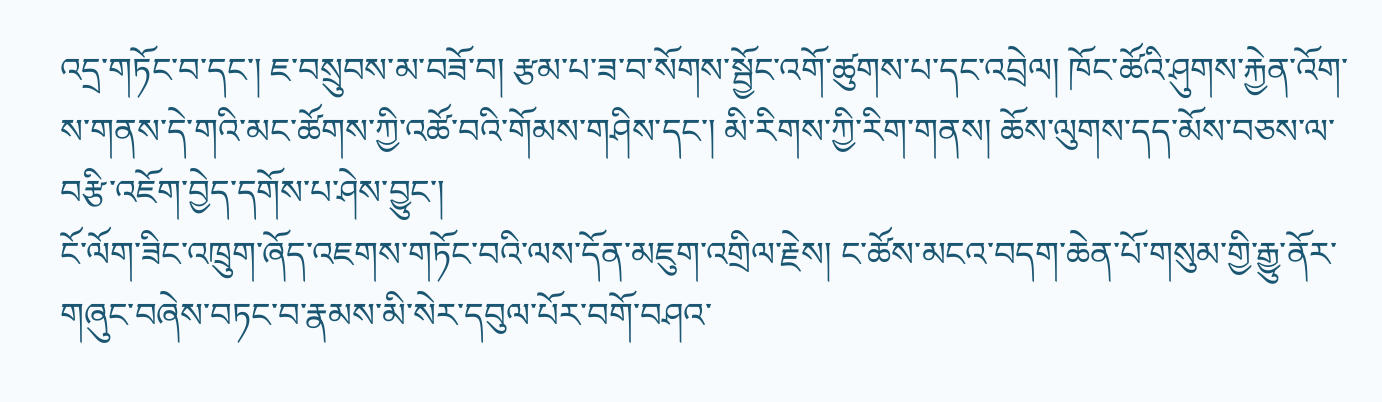འདྲ་གཏོང་བ་དང་། ཇ་བསྲུབས་མ་བཟོ་བ། རྩམ་པ་ཟ་བ་སོགས་སྦྱོང་འགོ་ཚུགས་པ་དང་འབྲེལ། ཁོང་ཚོའི་ཤུགས་རྐྱེན་འོག་ས་གནས་དེ་གའི་མང་ཚོགས་ཀྱི་འཚོ་བའི་གོམས་གཤིས་དང་། མི་རིགས་ཀྱི་རིག་གནས། ཆོས་ལུགས་དད་མོས་བཅས་ལ་བརྩི་འཇོག་བྱེད་དགོས་པ་ཤེས་བྱུང་།
ངོ་ལོག་ཟིང་འཁྲུག་ཞོད་འཇགས་གཏོང་བའི་ལས་དོན་མཇུག་འགྲིལ་རྗེས། ང་ཚོས་མངའ་བདག་ཆེན་པོ་གསུམ་གྱི་རྒྱུ་ནོར་གཞུང་བཞེས་བཏང་བ་རྣམས་མི་སེར་དབུལ་པོར་བགོ་བཤའ་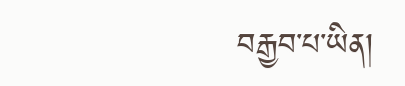བརྒྱབ་པ་ཡིན།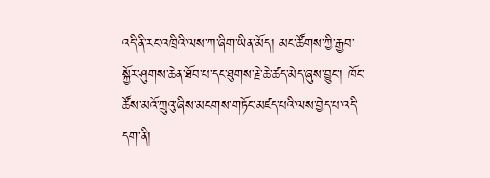འདི་ནི་རང་འཁྲིའི་ལས་ཀ་ཞིག་ཡིན་མོད། མང་ཚོགས་ཀྱི་རྒྱབ་སྐྱོར་ཤུགས་ཆེན་ཐོབ་པ་དང་ཐུགས་རྗེ་ཆེ་ཚད་མེད་ཞུས་བྱུང་། ཁོང་ཚོས་མའོ་ཀྲུའུ་ཞིས་མངགས་གཏོང་མཛད་པའི་ལས་བྱེད་པ་འདི་དག་ནི།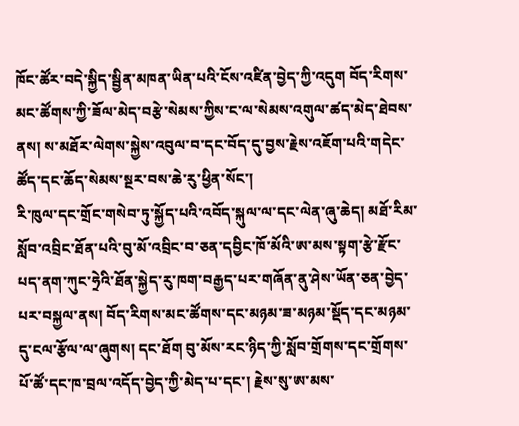ཁོང་ཚོར་བདེ་སྐྱིད་སྦྱིན་མཁན་ཡིན་པའི་ངོས་འཛིན་བྱེད་ཀྱི་འདུག བོད་རིགས་མང་ཚོགས་ཀྱི་ཟོལ་མེད་བརྩེ་སེམས་ཀྱིས་ང་ལ་སེམས་འགུལ་ཚད་མེད་ཐེབས་ནས། ས་མཐོར་ལེགས་སྐྱེས་འབུལ་བ་དང་བོད་དུ་བྱས་རྗེས་འཇོག་པའི་གདེང་ཚོད་དང་ཆོད་སེམས་སྔར་བས་ཆེ་རུ་ཕྱིན་སོང་།
རི་ཁུལ་དང་གྲོང་གསེབ་ཏུ་སྐྱོད་པའི་འབོད་སྐུལ་ལ་དང་ལེན་ཞུ་ཆེད། མཐོ་རིམ་སློབ་འབྲིང་ཐོན་པའི་བུ་མོ་འབྲིང་བ་ཅན་དབྱིང་ཁོ་མོའི་ཨ་མས་སྟག་རྩེ་རྫོང་པད་ནག་ཀུང་ཧྲེའི་ཐོན་སྐྱེད་རུ་ཁག་བརྒྱད་པར་གཞོན་ནུ་ཤེས་ཡོན་ཅན་བྱེད་པར་བསྐྱལ་ནས། བོད་རིགས་མང་ཚོགས་དང་མཉམ་ཟ་མཉམ་སྡོད་དང་མཉམ་དུ་ངལ་རྩོལ་ལ་ཞུགས། དང་ཐོག བུ་མོས་རང་ཉིད་ཀྱི་སློབ་གྲོགས་དང་གྲོགས་པོ་ཚོ་དང་ཁ་བྲལ་འདོད་བྱེད་ཀྱི་མེད་པ་དང་། རྗེས་སུ་ཨ་མས་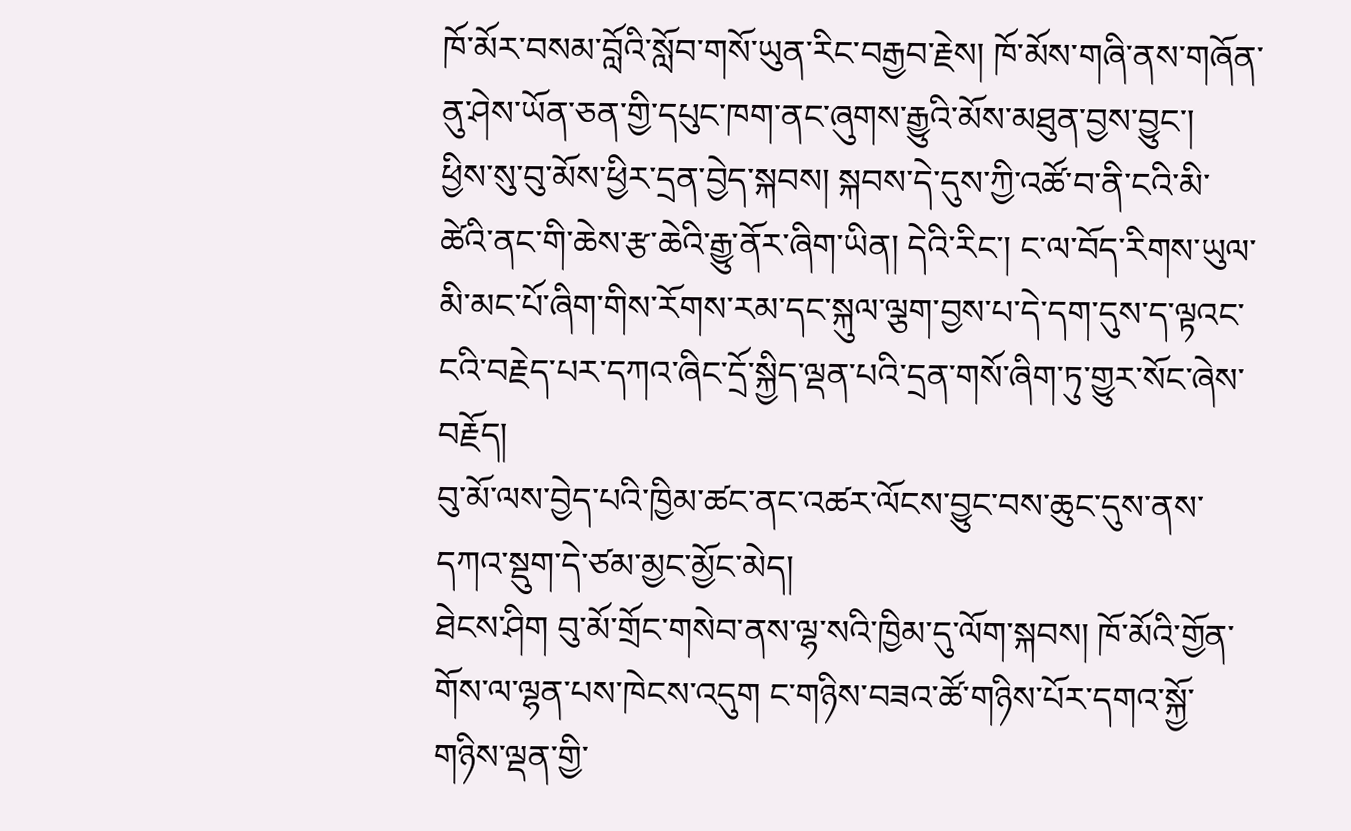ཁོ་མོར་བསམ་བློའི་སློབ་གསོ་ཡུན་རིང་བརྒྱབ་རྗེས། ཁོ་མོས་གཞི་ནས་གཞོན་ནུ་ཤེས་ཡོན་ཅན་གྱི་དཔུང་ཁག་ནང་ཞུགས་རྒྱུའི་མོས་མཐུན་བྱས་བྱུང་།
ཕྱིས་སུ་བུ་མོས་ཕྱིར་དྲན་བྱེད་སྐབས། སྐབས་དེ་དུས་ཀྱི་འཚོ་བ་ནི་ངའི་མི་ཚེའི་ནང་གི་ཆེས་རྩ་ཆེའི་རྒྱུ་ནོར་ཞིག་ཡིན། དེའི་རིང་། ང་ལ་བོད་རིགས་ཡུལ་མི་མང་པོ་ཞིག་གིས་རོགས་རམ་དང་སྐུལ་ལྕག་བྱས་པ་དེ་དག་དུས་ད་ལྟའང་ངའི་བརྗེད་པར་དཀའ་ཞིང་དྲོ་སྐྱིད་ལྡན་པའི་དྲན་གསོ་ཞིག་ཏུ་གྱུར་སོང་ཞེས་བརྗོད།
བུ་མོ་ལས་བྱེད་པའི་ཁྱིམ་ཚང་ནང་འཚར་ལོངས་བྱུང་བས་ཆུང་དུས་ནས་དཀའ་སྡུག་དེ་ཙམ་མྱང་མྱོང་མེད།
ཐེངས་ཤིག བུ་མོ་གྲོང་གསེབ་ནས་ལྷ་སའི་ཁྱིམ་དུ་ལོག་སྐབས། ཁོ་མོའི་གྱོན་གོས་ལ་ལྷན་པས་ཁེངས་འདུག ང་གཉིས་བཟའ་ཚོ་གཉིས་པོར་དགའ་སྐྱོ་གཉིས་ལྡན་གྱི་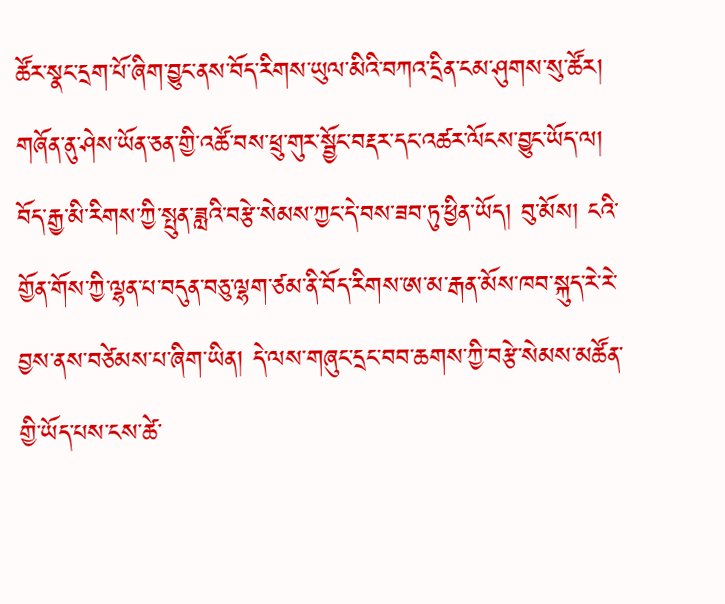ཚོར་སྣང་དྲག་པོ་ཞིག་བྱུང་ནས་བོད་རིགས་ཡུལ་མིའི་བཀའ་དྲིན་ངམ་ཤུགས་སུ་ཚོར། གཞོན་ནུ་ཤེས་ཡོན་ཅན་གྱི་འཚོ་བས་ཕྲུ་གུར་སྦྱོང་བརྡར་དང་འཚར་ལོངས་བྱུང་ཡོད་ལ། བོད་རྒྱ་མི་རིགས་ཀྱི་སྤུན་ཟླའི་བརྩེ་སེམས་ཀྱང་དེ་བས་ཟབ་ཏུ་ཕྱིན་ཡོད། བུ་མོས། ངའི་གྱོན་གོས་ཀྱི་ལྷན་པ་བདུན་བཅུ་ལྷག་ཙམ་ནི་བོད་རིགས་ཨ་མ་རྒན་མོས་ཁབ་སྐུད་རེ་རེ་བྱས་ནས་བཙེམས་པ་ཞིག་ཡིན། དེ་ལས་གཞུང་དྲང་བབ་ཆགས་ཀྱི་བརྩེ་སེམས་མཚོན་གྱི་ཡོད་པས་ངས་ཚེ་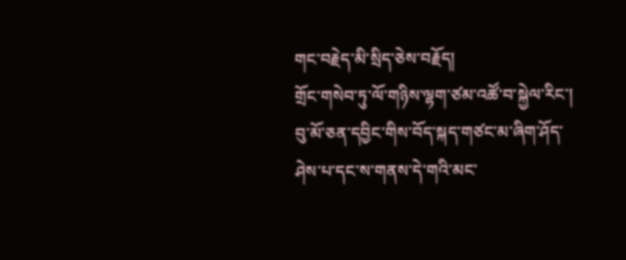གང་བརྗེད་མི་སྲིད་ཅེས་བརྗོད།
གྲོང་གསེབ་ཏུ་ལོ་གཉིས་ལྷག་ཙམ་འཚོ་བ་སྐྱེལ་རིང་། བུ་མོ་ཅན་དབྱིང་གིས་བོད་སྐད་གཙང་མ་ཞིག་ཤོད་ཤེས་པ་དང་ས་གནས་དེ་གའི་མང་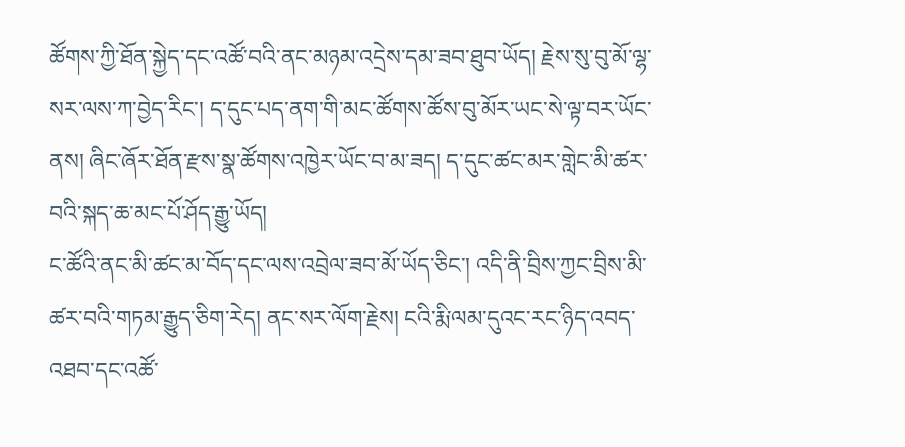ཚོགས་ཀྱི་ཐོན་སྐྱེད་དང་འཚོ་བའི་ནང་མཉམ་འདྲེས་དམ་ཟབ་ཐུབ་ཡོད། རྗེས་སུ་བུ་མོ་ལྷ་སར་ལས་ཀ་བྱེད་རིང་། ད་དུང་པད་ནག་གི་མང་ཚོགས་ཚོས་བུ་མོར་ཡང་སེ་ལྟ་བར་ཡོང་ནས། ཞིང་ཞོར་ཐོན་རྫས་སྣ་ཚོགས་འཁྱེར་ཡོང་བ་མ་ཟད། ད་དུང་ཚང་མར་གླེང་མི་ཚར་བའི་སྐད་ཆ་མང་པོ་ཤོད་རྒྱུ་ཡོད།
ང་ཚོའི་ནང་མི་ཚང་མ་བོད་དང་ལས་འབྲེལ་ཟབ་མོ་ཡོད་ཅིང་། འདི་ནི་བྲིས་ཀྱང་བྲིས་མི་ཚར་བའི་གཏམ་རྒྱུད་ཅིག་རེད། ནང་སར་ལོག་རྗེས། ངའི་རྨི་ལམ་དུའང་རང་ཉིད་འབད་འཐབ་དང་འཚོ་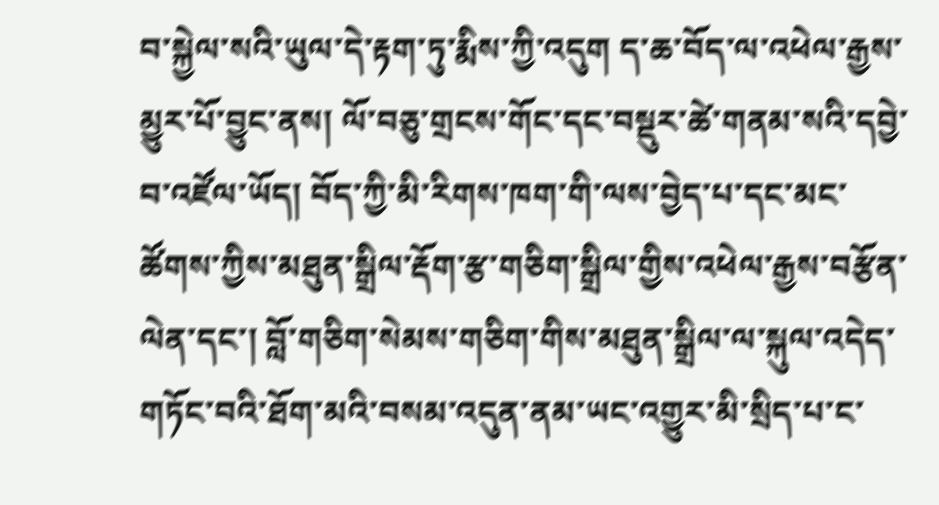བ་སྐྱེལ་སའི་ཡུལ་དེ་རྟག་ཏུ་རྨིས་ཀྱི་འདུག ད་ཆ་བོད་ལ་འཕེལ་རྒྱས་མྱུར་པོ་བྱུང་ནས། ལོ་བཅུ་གྲངས་གོང་དང་བསྡུར་ཚེ་གནམ་སའི་དབྱེ་བ་འཛོལ་ཡོད། བོད་ཀྱི་མི་རིགས་ཁག་གི་ལས་བྱེད་པ་དང་མང་ཚོགས་ཀྱིས་མཐུན་སྒྲིལ་རྡོག་རྩ་གཅིག་སྒྲིལ་གྱིས་འཕེལ་རྒྱས་བརྩོན་ལེན་དང་། བློ་གཅིག་སེམས་གཅིག་གིས་མཐུན་སྒྲིལ་ལ་སྐུལ་འདེད་གཏོང་བའི་ཐོག་མའི་བསམ་འདུན་ནམ་ཡང་འགྱུར་མི་སྲིད་པ་ང་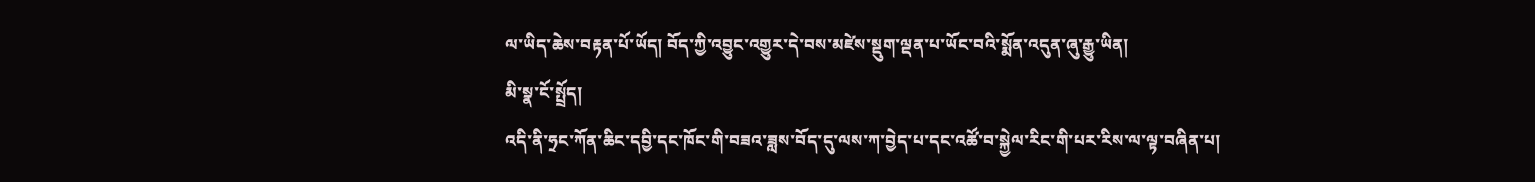ལ་ཡིད་ཆེས་བརྟན་པོ་ཡོད། བོད་ཀྱི་འབྱུང་འགྱུར་དེ་བས་མཛེས་སྡུག་ལྡན་པ་ཡོང་བའི་སྨོན་འདུན་ཞུ་རྒྱུ་ཡིན།
མི་སྣ་ངོ་སྤྲོད།
འདི་ནི་ཧྲང་ཀོན་ཆིང་དབྱི་དང་ཁོང་གི་བཟའ་ཟླས་བོད་དུ་ལས་ཀ་བྱེད་པ་དང་འཚོ་བ་སྐྱེལ་རིང་གི་པར་རིས་ལ་ལྟ་བཞིན་པ།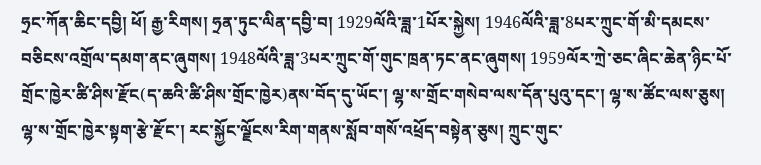ཧྲང་ཀོན་ཆིང་དབྱི། ཕོ། རྒྱ་རིགས། ཧྲན་ཏུང་ལིན་དབྱི་བ། 1929ལོའི་ཟླ་1པོར་སྐྱེས། 1946ལོའི་ཟླ་8པར་ཀྲུང་གོ་མི་དམངས་བཅིངས་འགྲོལ་དམག་ནང་ཞུགས། 1948ལོའི་ཟླ་3པར་ཀྲུང་གོ་གུང་ཁྲན་ཏང་ནང་ཞུགས། 1959ལོར་ཀྲེ་ཅང་ཞིང་ཆེན་ཉིང་པོ་གྲོང་ཁྱེར་ཚི་ཤིས་རྫོང(ད་ཆའི་ཚི་ཤིས་གྲོང་ཁྱེར)ནས་བོད་དུ་ཡོང་། ལྷ་ས་གྲོང་གསེབ་ལས་དོན་པུའུ་དང་། ལྷ་ས་ཚོང་ལས་ཅུས། ལྷ་ས་གྲོང་ཁྱེར་སྟག་རྩེ་རྫོང་། རང་སྐྱོང་ལྗོངས་རིག་གནས་སློབ་གསོ་འཕྲོད་བསྟེན་ཅུས། ཀྲུང་གུང་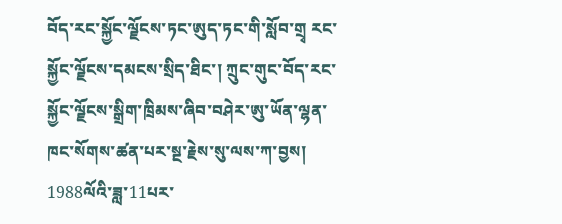བོད་རང་སྐྱོང་ལྗོངས་ཏང་ཨུད་ཏང་གི་སློབ་གྲྭ རང་སྐྱོང་ལྗོངས་དམངས་སྲིད་ཐིང་། ཀྲུང་གུང་བོད་རང་སྐྱོང་ལྗོངས་སྒྲིག་ཁྲིམས་ཞིབ་བཤེར་ཨུ་ཡོན་ལྷན་ཁང་སོགས་ཚན་པར་སྔ་རྗེས་སུ་ལས་ཀ་བྱས། 1988ལོའི་ཟླ་11པར་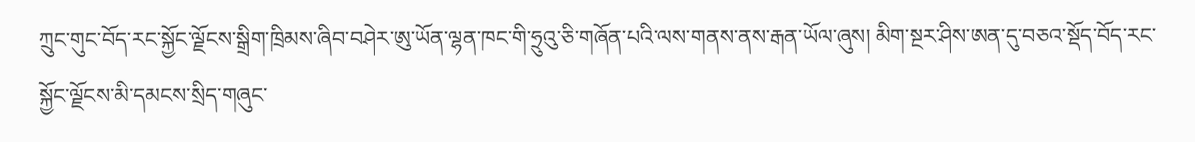ཀྲུང་གུང་བོད་རང་སྐྱོང་ལྗོངས་སྒྲིག་ཁྲིམས་ཞིབ་བཤེར་ཨུ་ཡོན་ལྷན་ཁང་གི་ཧྲུའུ་ཅི་གཞོན་པའི་ལས་གནས་ནས་རྒན་ཡོལ་ཞུས། མིག་སྔར་ཤིས་ཨན་དུ་བཅའ་སྡོད་བོད་རང་སྐྱོང་ལྗོངས་མི་དམངས་སྲིད་གཞུང་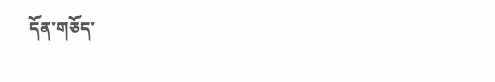དོན་གཅོད་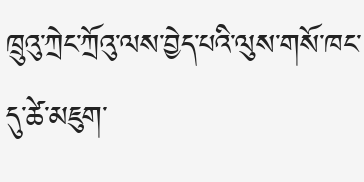ཁྲུའུ་ཀྲེང་ཀྲོའུ་ལས་བྱེད་པའི་ལུས་གསོ་ཁང་དུ་ཚེ་མཇུག་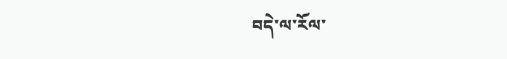བདེ་ལ་རོལ་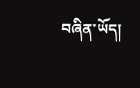བཞིན་ཡོད།